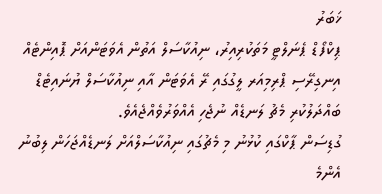ޚަބަރު
ޕިކްފޯޑް ޕެނަލްޓީ މަތަކުރިއިރު، ނިއުކާސަލް އަތުން އެވަޓަންއަށް ޕޮއިންޓެއް
އިނގިރޭސި ޕްރިމިއަރ ލީގުގައި ރޭ އެވަޓަން އާއި ނިއުކާސަލް ޔުނައިޓެޑް ބައްދަލުކުރި މެޗު ލަނޑެއް ނުޖެހި އެއްވަރުވެއްޖެއެވެ.
ގުޑިސަން ޕާކްގައި ކުޅުނު މި މެޗުގައި ނިއުކާސަލްއަށް ލަނޑެއްޖަހަން ލިބުނު އެންމެ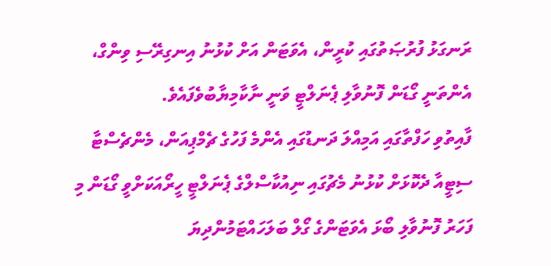ރަނގަޅު ފުރުޞަތުގައި ކުރީން، އެވަޓަން އަށް ކުޅުނު އިނގިރޭސި ވިންގް، އެންތަނީ ގޯޑަން ފޮނުވާލި ޕެނަލްޓީ ވަނީ ނާކާމިޔާބުވެފައެވެ.
ފާއިތުވި ހަފްތާގައި އަމިއްލަ ދަނޑުގައި އެންމެ ފަހުގެ ޗެމްޕިއަން، މެންޗެސްޓާ ސިޓީއާ ދެކޮޅަށް ކުޅުނު މެޗުގައި ނިއުކާސްލްގެ ޕެނަލްޓީ ހީރޯއަކަށްވީ ގޯޑަން މި ފަހަރު ފޮނުވާލި ބޯޅަ އެވަޓަންގެ ގޯލް ބަލަހައްޓަމުންދިޔަ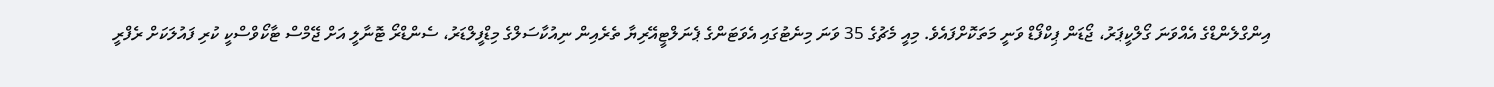އިންގްލެންޑްގެ އެއްވަނަ ގޯލްކީޕަރު، ޖޯޑަން ޕިކްފޯޑް ވަނީ މަތަކޮށްފައެވެ. މިއީ މެޗުގެ 35 ވަނަ މިނެޓުގައި އެވަޓަންގެ ޕެނަލްޓީއޭރިޔާ ތެރެއިން ނިއުކާސަލްގެ މިޑްފީލްޑަރު، ސެންޑްރޯ ޓޮނާލީ އަށް ޖޭމްސް ޓާކޯވްސްކީ ކުރި ފައުލަކަށް ރެފްރީ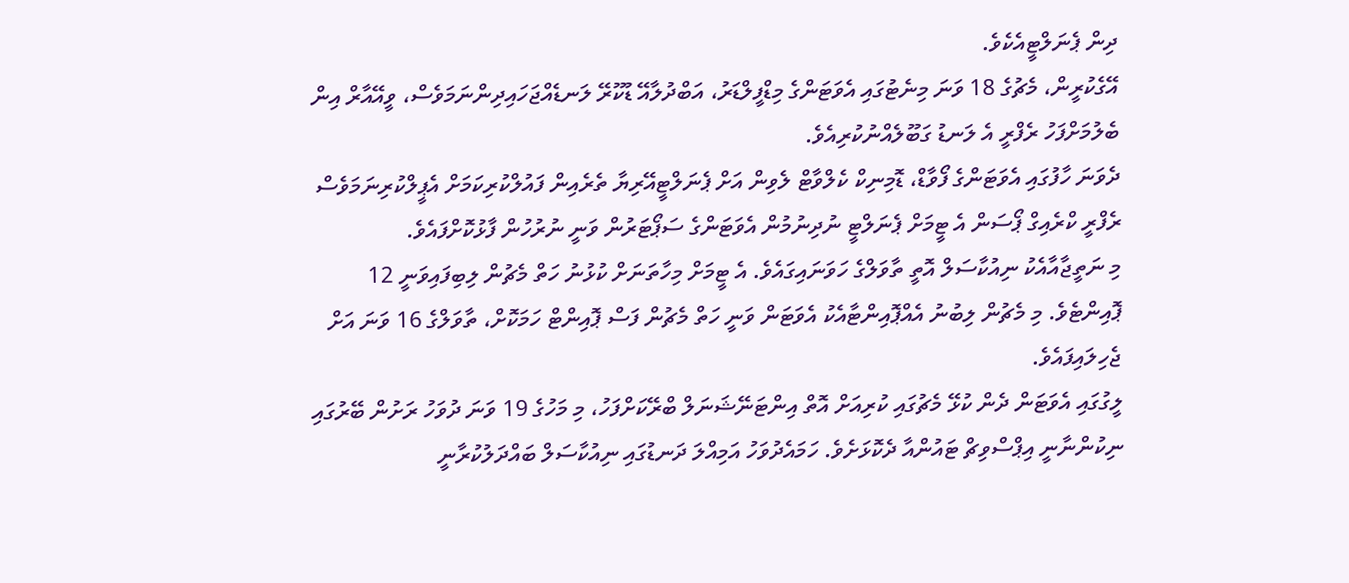ދިން ޕެނަލްޓީއެކެވެ.
އޭގެކުރީން، މެޗުގެ 18 ވަނަ މިނެޓުގައި އެވަޓަންގެ މިޑްފީލްޑަރު، އަބްދުލާއޭ ޑުކޫރޭ ލަނޑެއްޖަހައިދިންނަމަވެސް، ވީއޭއާރް އިން ބެލުމަށްފަހު ރެފްރީ އެ ލަނޑު ގަބޫލެއްނުކުރިއެވެ.
ދެވަނަ ހާފުގައި އެވަޓަންގެ ފޯވާޑް، ޑޮމިނިކް ކެލްވާޓް ލެވިން އަށް ޕެނަލްޓީއޭރިޔާ ތެރެއިން ފައުލްކުރިކަމަށް އެޕީލްކުރިނަމަވެސް ރެފްރީ ކްރެއިގް ޕޯސަން އެ ޓީމަށް ޕެނަލްޓީ ނުދިނުމުން އެވަޓަންގެ ސަޕޯޓަރުން ވަނީ ނުރުހުން ފާޅުކޮށްފައެވެ.
މި ނަތީޖާއާއެކު ނިއުކާސަލް އޮތީ ތާވަލްގެ ހަވަނައިގައެވެ. އެ ޓީމަށް މިހާތަނަށް ކުޅުނު ހަތް މެޗުން ލިބިފައިވަނީ 12 ޕޮއިންޓެވެ. މި މެޗުން ލިބުނު އެއްޕޮއިންޓާއެކު އެވަޓަން ވަނީ ހަތް މެޗުން ފަސް ޕޮއިންޓް ހަމަކޮށް، ތާވަލްގެ 16 ވަނަ އަށް ޖެހިލައިފައެވެ.
ލީގުގައި އެވަޓަން ދެން ކުޅޭ މެޗުގައި ކުރިއަށް އޮތް އިންޓަނޭޝަނަލް ބްރޭކަށްފަހު، މި މަހުގެ 19 ވަނަ ދުވަހު ރަށުން ބޭރުގައި ނިކުންނާނީ އިޕްސްވިޗް ޓައުންއާ ދެކޮޅަށެވެ. ހަމައެދުވަހު އަމިއްލަ ދަނޑުގައި ނިއުކާސަލް ބައްދަލުކުރާނީ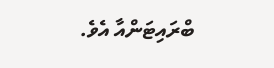ބްރައިޓަންއާ އެވެ.